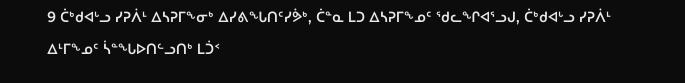9 ᑖᒃᑯᐊᒡᓗ ᓯᕈᐲᒻ ᐃᓴᕈᒥᖕᓂᒃ ᐃᓯᕕᖓᑎᑦᓯᕘᒃ, ᑖᓐᓇ ᒪᑐ ᐃᓴᕈᒥᖕᓄᑦ ᖁᓚᖏᐊᕐᓗᒍ, ᑖᒃᑯᐊᒡᓗ ᓯᕈᐲᒻ ᐃᒻᒥᖕᓄᑦ ᓵᓐᖓᐅᑎᓪᓗᑎᒃ ᒪᑑᑉ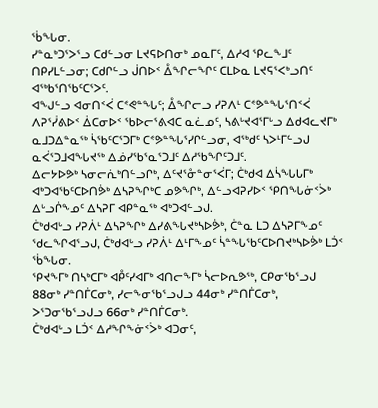ᖄᖓᓂ.
ᓯᓐᓇᒃᑐᕐᐳᕐᓗ ᑕᑯᓪᓗᓂ ᒪᔪᕋᐅᑎᓂᒃ ᓄᓇᒥᑦ, ᐃᓱᐊ ᕿᓚᖕᒧᑦ ᑎᑭᓯᒪᓪᓗᓂ; ᑕᑯᒋᓪᓗ ᒎᑎᐅᑉ ᐂᖏᓕᖏᑦ ᑕᒪᐅᓇ ᒪᔪᕋᕐᐸᒃᓗᑎᑦ ᐊᖅᑲᕐᑎᖃᑦᑕᕐᐳᑦ.
ᐊᖑᓪᓗ ᐊᓂᑎᑉᐹ ᑕᕝᕙᓐᖓᑦ; ᐂᖏᓕᓗ ᓯᕈᐱᒻ ᑕᕝᕗᓐᖓᕐᑎᑉᐹ ᐱᕈᕐᓰᕕᐅᑉ ᐄᑕᓂᐅᑉ ᖃᐅᓕᕐᕕᐊᑕ ᓇᓛᓄᑦ, ᓴᕕᒡᔪᐊᕐᒥᒡᓗ ᐃᑯᐊᓚᔪᒥᒃ ᓇᒧᑐᐃᓐᓇᖅ ᓵᖃᑦᑕᕐᑐᒥᒃ ᑕᕝᕗᓐᖓᕐᓯᒋᓪᓗᓂ, ᐊᖅᑯᑦ ᓴᐳᒻᒥᓪᓗᒍ ᓇᐹᕐᑐᒧᐊᖓᔪᖅ ᐃᓅᓯᖃᕐᓇᕐᑐᒧᑦ ᐃᓱᖃᖏᑦᑐᒧᑦ.
ᐃᓕᔭᐅᕗᒃ ᓴᓂᓕᕇᒃᑎᓪᓗᒋᒃ, ᐃᑦᔪᕐᓁᓐᓂᕐᐹᒥ; ᑖᒃᑯᐊ ᐃᓵᖓᒐᒥᒃ ᐊᒃᑐᐊᖃᑦᑕᐅᑎᕘᒃ ᐃᓴᕈᖏᒃᑕ ᓄᕗᖏᒃ, ᐃᓪᓗᐊᕈᓯᐅᑉ ᕿᑎᖓᓃᑉᐴᒃ ᐃᒡᓗᒌᖕᓄᑦ ᐃᓴᕈᒥ ᐊᑭᓐᓇᖅ ᐊᒃᑐᐊᓪᓗᒍ.
ᑖᒃᑯᐊᒡᓗ ᓯᕈᐲᒻ ᐃᓴᕈᖏᒃ ᐃᓯᕕᖓᔪᒃᓴᐅᕘᒃ, ᑖᓐᓇ ᒪᑐ ᐃᓴᕈᒥᖕᓄᑦ ᖁᓚᖏᐊᕐᓗᒍ, ᑖᒃᑯᐊᒡᓗ ᓯᕈᐲᒻ ᐃᒻᒥᖕᓄᑦ ᓵᓐᖓᖃᑦᑕᐅᑎᔪᒃᓴᐅᕘᒃ ᒪᑑᑉ ᖄᖓᓂ.
ᕿᔪᖕᒥᒃ ᑎᓴᒃᑕᒥᒃ ᐊᑬᑦᓯᐊᒥᒃ ᐊᑎᓕᖕᒥᒃ ᓵᓕᐅᕆᕗᖅ, ᑕᑭᓂᖃᕐᓗᒍ 88ᓂᒃ ᓯᓐᑎᒦᑕᓂᒃ, ᓯᓕᖕᓂᖃᕐᓗᒍᓗ 44ᓂᒃ ᓯᓐᑎᒦᑕᓂᒃ, ᐳᕐᑐᓂᖃᕐᓗᒍᓗ 66ᓂᒃ ᓯᓐᑎᒦᑕᓂᒃ.
ᑖᒃᑯᐊᒡᓗ ᒪᑑᑉ ᐃᓱᖏᖕᓃᑉᐴᒃ ᐊᑐᓂᑦ,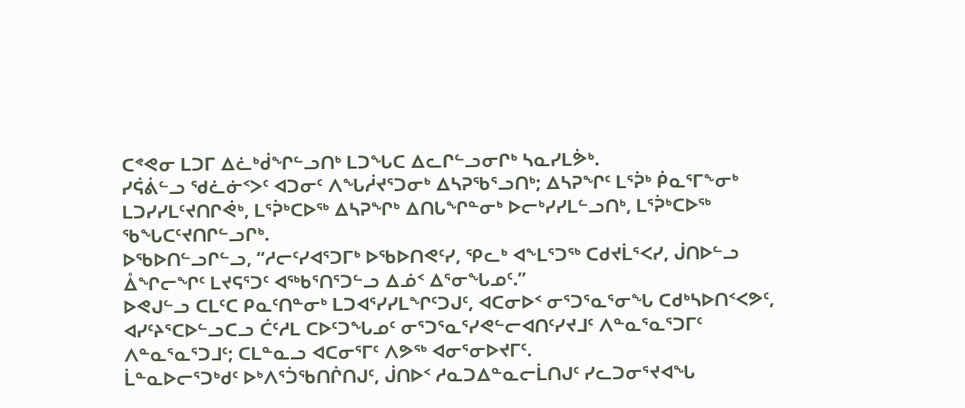ᑕᕝᕙᓂ ᒪᑐᒥ ᐃᓛᒃᑰᖏᓪᓗᑎᒃ ᒪᑐᖓᑕ ᐃᓚᒋᓪᓗᓂᒋᒃ ᓴᓇᓯᒪᕘᒃ.
ᓯᕌᕖᓪᓗ ᖁᓛᓃᑉᐳᑦ ᐊᑐᓂᑦ ᐱᖓᓲᔪᕐᑐᓂᒃ ᐃᓴᕈᖃᕐᓗᑎᒃ; ᐃᓴᕈᖏᑦ ᒪᕐᕉᒃ ᑮᓇᕐᒥᖕᓂᒃ ᒪᑐᓯᓯᒪᑦᔪᑎᒋᕚᒃ, ᒪᕐᕉᒃᑕᐅᖅ ᐃᓴᕈᖏᒃ ᐃᑎᒐᖏᓐᓂᒃ ᐅᓕᒃᓯᓯᒪᓪᓗᑎᒃ, ᒪᕐᕉᒃᑕᐅᖅ ᖃᖓᑕᑦᔪᑎᒋᓪᓗᒋᒃ.
ᐅᖃᐅᑎᓪᓗᒋᓪᓗ, “ᓱᓕᑦᓯᐊᕐᑐᒥᒃ ᐅᖃᐅᑎᕙᑦᓯ, ᕿᓚᒃ ᐊᖕᒪᕐᑐᖅ ᑕᑯᔪᒫᕐᐸᓯ, ᒎᑎᐅᓪᓗ ᐂᖏᓕᖏᑦ ᒪᔪᕋᕐᑐᑦ ᐊᖅᑲᕐᑎᕐᑐᓪᓗ ᐃᓅᑉ ᐃᕐᓂᖓᓄᑦ.”
ᐅᕙᒍᓪᓗ ᑕᒪᑦᑕ ᑭᓇᑦᑎᓐᓂᒃ ᒪᑐᐊᕐᓯᓯᒪᖏᑦᑐᒍᑦ, ᐊᑕᓂᐅᑉ ᓂᕐᑐᕐᓇᕐᓂᖓ ᑕᑯᒃᓴᐅᑎᑉᐸᕗᑦ, ᐊᓯᑦᔨᕐᑕᐅᓪᓗᑕᓗ ᑖᑦᓱᒪ ᑕᐅᑦᑐᖓᓄᑦ ᓂᕐᑐᕐᓇᕐᓯᕙᓪᓕᐊᑎᑦᓯᔪᒧᑦ ᐱᓐᓇᕐᓇᕐᑐᒥᑦ ᐱᓐᓇᕐᓇᕐᑐᒧᑦ; ᑕᒪᓐᓇᓗ ᐊᑕᓂᕐᒥᑦ ᐱᕗᖅ ᐊᓂᕐᓂᐅᔪᒥᑦ.
ᒫᓐᓇᐅᓕᕐᑐᒃᑯᑦ ᐅᒃᐱᕐᑑᖃᑎᒌᑎᒍᑦ, ᒎᑎᐅᑉ ᓱᓇᑐᐃᓐᓇᓕᒫᑎᒍᑦ ᓯᓚᑐᓂᕐᔪᐊᖓ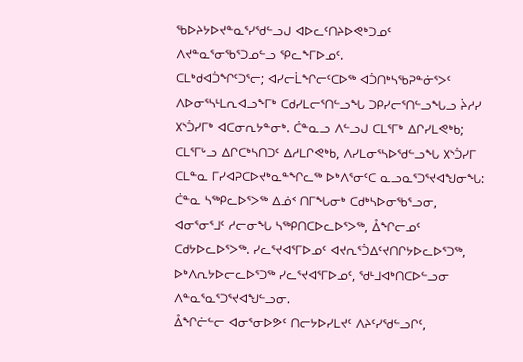ᖃᐅᔨᔭᐅᔪᓐᓇᕐᓯᖁᓪᓗᒍ ᐊᐅᓚᑦᑎᔨᐅᕙᒃᑐᓄᑦ ᐱᔪᓐᓇᕐᓂᖃᕐᑐᓄᓪᓗ ᕿᓚᖕᒥᐅᓄᑦ.
ᑕᒪᒃᑯᐊᑑᖏᑦᑐᕐᓕ; ᐊᓯᓕᒫᖏᓕᑦᑕᐅᖅ ᐊᑑᑎᒃᓴᖃᕈᓐᓃᕐᐳᑦ ᐱᐅᓂᕐᓴᒻᒪᕆᐊᓗᖕᒥᒃ ᑕᑯᓯᒪᓕᕐᑎᓪᓗᖓ ᑐᑭᓯᓕᕐᑎᓪᓗᖓᓗ ᔩᓱᓯ ᙭ᔅᑑᓯᒥᒃ ᐊᑕᓂᕆᔭᓐᓂᒃ. ᑖᓐᓇᓗ ᐱᓪᓗᒍ ᑕᒪᕐᒥᒃ ᐃᒋᓯᒪᕙᒃᑲ; ᑕᒪᕐᒥᒡᓗ ᐃᒋᑕᒃᓴᑎᑐᑦ ᐃᓱᒪᒋᕙᒃᑲ, ᐱᓯᒪᓂᕐᓴᐅᖁᓪᓗᖓ ᙭ᔅᑑᓯᒥ
ᑕᒪᓐᓇ ᒥᓯᐊᕈᑕᐅᔪᒃᓇᓐᖏᓚᖅ ᐅᒃᐱᕐᓂᑦᑕ ᓇᓗᓇᕐᑐᕐᔪᐊᖑᓂᖓ: ᑖᓐᓇ ᓴᖅᑭᓚᐅᕐᐳᖅ ᐃᓅᑉ ᑎᒥᖓᓂᒃ ᑕᑯᒃᓴᐅᓂᖃᕐᓗᓂ, ᐊᓂᕐᓂᕐᒧᑦ ᓱᓕᓂᖓ ᓴᖅᑭᑎᑕᐅᓚᐅᕐᐳᖅ, ᐂᖏᓕᓄᑦ ᑕᑯᔭᐅᓚᐅᕐᐳᖅ. ᓯᓚᕐᔪᐊᕐᒥᐅᓄᑦ ᐊᔪᕆᕐᑑᐃᑦᔪᑎᒋᔭᐅᓚᐅᕐᑐᖅ, ᐅᒃᐱᕆᔭᐅᓕᓚᐅᕐᑐᖅ ᓯᓚᕐᔪᐊᕐᒥᐅᓄᑦ, ᖁᒻᒧᐊᒃᑎᑕᐅᓪᓗᓂ ᐱᓐᓇᕐᓇᕐᑐᕐᔪᐊᖑᓪᓗᓂ.
ᐂᖏᓖᓪᓕ ᐊᓂᕐᓂᐅᕗᑦ ᑎᓕᔭᐅᓯᒪᔪᑦ ᐱᔨᑦᓯᖁᓪᓗᒋᑦ,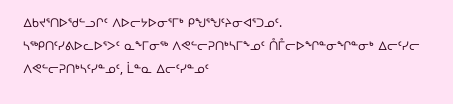ᐃᑲᔪᕐᑎᐅᖁᓪᓗᒋᑦ ᐱᐅᓕᔭᐅᓂᕐᒥᒃ ᑭᖑᕐᖑᑦᔨᓂᐊᕐᑐᓄᑦ.
ᓴᖅᑭᑎᑦᓯᕕᐅᓚᐅᕐᐳᑦ ᓇᖕᒥᓂᖅ ᐱᕙᓪᓕᕈᑎᒃᓴᒥᖕᓄᑦ ᑍᒤᓕᐅᖏᓐᓂᖏᓐᓂᒃ ᐃᓕᑦᓯᓕ ᐱᕙᓪᓕᕈᑎᒃᓴᑦᓯᓐᓄᑦ, ᒫᓐᓇ ᐃᓕᑦᓯᓐᓄᑦ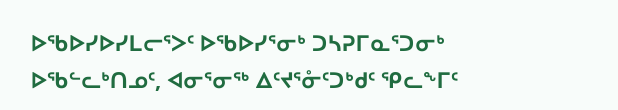ᐅᖃᐅᓯᐅᓯᒪᓕᕐᐳᑦ ᐅᖃᐅᓯᕐᓂᒃ ᑐᓴᕈᒥᓇᕐᑐᓂᒃ ᐅᖃᓪᓚᒃᑎᓄᑦ, ᐊᓂᕐᓂᖅ ᐃᑦᔪᕐᓁᑦᑐᒃᑯᑦ ᕿᓚᖕᒥᑦ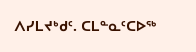ᐱᓯᒪᔪᒃᑯᑦ. ᑕᒪᓐᓇᑦᑕᐅᖅ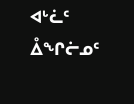ᐊᒡᓛᑦ ᐂᖏᓖᓄᑦ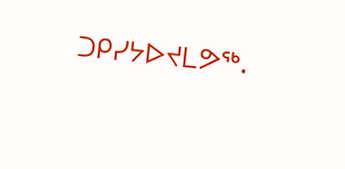ᑐᑭᓯᔭᐅᔪᒪᕗᖅ.